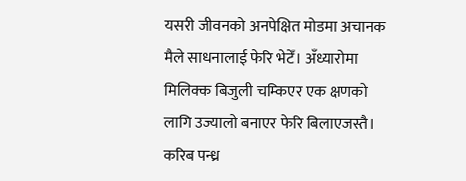यसरी जीवनको अनपेक्षित मोडमा अचानक मैले साधनालाई फेरि भेटेँ। अँध्यारोमा मिलिक्क बिजुली चम्किएर एक क्षणको लागि उज्यालो बनाएर फेरि बिलाएजस्तै। करिब पन्ध्र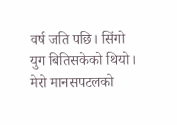वर्ष जति पछि। सिंगो युग बितिसकेको थियो। मेरो मानसपटलको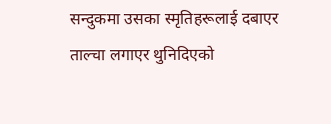सन्दुकमा उसका स्मृतिहरूलाई दबाएर ताल्चा लगाएर थुनिदिएको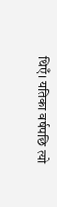थिएँ। यतिका वर्षपछि त्यो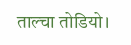ताल्चा तोडियो।